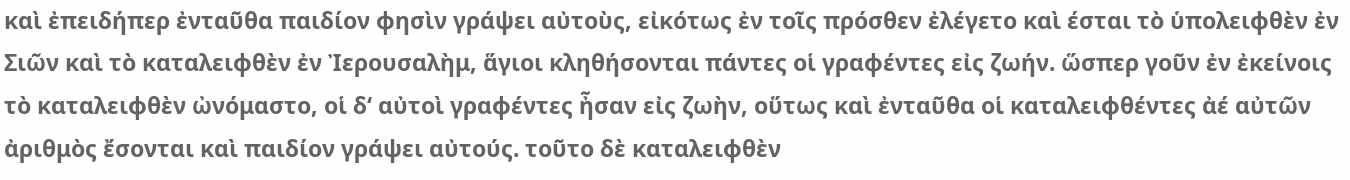καὶ ἐπειδήπερ ἐνταῦθα παιδίον φησὶν γράψει αὐτοὺς, εἰκότως ἐν τοῖς πρόσθεν ἐλέγετο καὶ έσται τὸ ὑπολειφθὲν ἐν Σιῶν καὶ τὸ καταλειφθὲν ἐν Ἰερουσαλὴμ, ἅγιοι κληθήσονται πάντες οἱ γραφέντες εἰς ζωήν. ὥσπερ γοῦν ἐν ἐκείνοις τὸ καταλειφθὲν ὠνόμαστο, οἱ δ‘ αὐτοὶ γραφέντες ἦσαν εἰς ζωὴν, οὕτως καὶ ἐνταῦθα οἱ καταλειφθέντες ἀέ αὐτῶν ἀριθμὸς ἔσονται καὶ παιδίον γράψει αὐτούς. τοῦτο δὲ καταλειφθὲν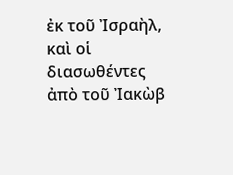ἐκ τοῦ Ἰσραὴλ, καὶ οἱ διασωθέντες ἀπὸ τοῦ Ἰακὼβ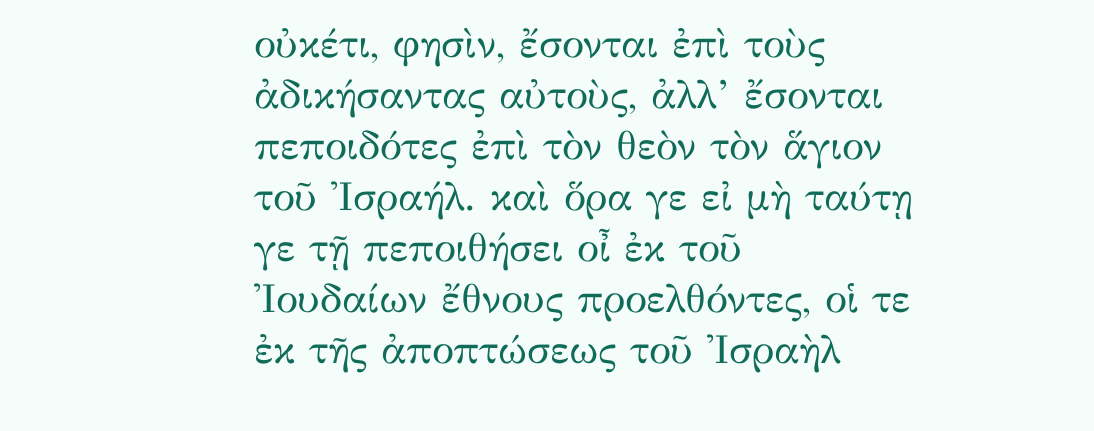οὐκέτι, φησὶν, ἔσονται ἐπὶ τοὺς ἀδικήσαντας αὐτοὺς, ἀλλ’ ἔσονται πεποιδότες ἐπὶ τὸν θεὸν τὸν ἅγιον τοῦ Ἰσραήλ. καὶ ὅρα γε εἰ μὴ ταύτῃ γε τῇ πεποιθήσει οἶ ἐκ τοῦ Ἰουδαίων ἔθνους προελθόντες, οἱ τε ἐκ τῆς ἀποπτώσεως τοῦ Ἰσραὴλ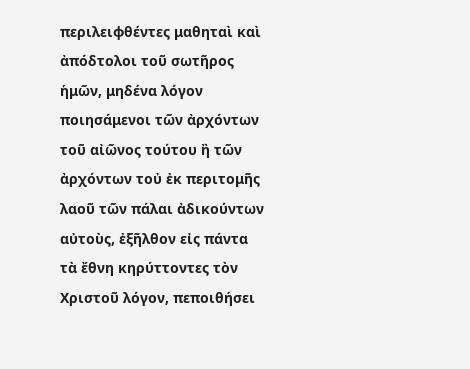περιλειφθέντες μαθηταὶ καὶ ἀπόδτολοι τοῦ σωτῆρος ἡμῶν, μηδένα λόγον ποιησάμενοι τῶν ἀρχόντων τοῦ αἰῶνος τούτου ἢ τῶν ἀρχόντων τοὐ ἐκ περιτομῆς λαοῦ τῶν πάλαι ἀδικούντων αὐτοὺς, ἐξῆλθον εἰς πάντα τὰ ἔθνη κηρύττοντες τὸν Χριστοῦ λόγον, πεποιθήσει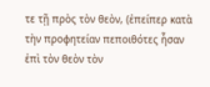τε τῇ πρὸς τὸν θεὸν, (ἐπείπερ κατὰ τὴν προφητείαν πεποιθότες ἦσαν ἐπὶ τὸν θεὸν τὸν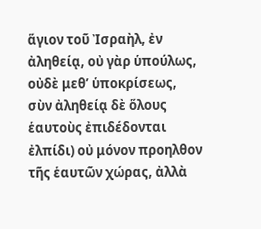ἅγιον τοῦ Ἰσραὴλ, ἐν ἀληθείᾳ, οὐ γὰρ ὑπούλως, οὐδὲ μεθ’ ὑποκρίσεως, σὺν ἀληθείᾳ δὲ ὅλους ἑαυτοὺς ἐπιδέδονται ἐλπίδι) οὐ μόνον προηλθον τῆς ἑαυτῶν χώρας, ἀλλὰ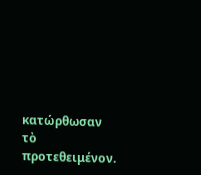κατώρθωσαν τὸ προτεθειμένον.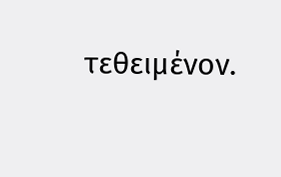τεθειμένον.